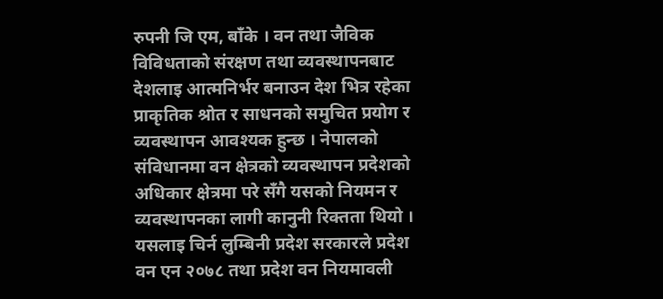रुपनी जि एम, बाँके । वन तथा जैविक विविधताको संरक्षण तथा व्यवस्थापनबाट देशलाइ आत्मनिर्भर बनाउन देश भित्र रहेका प्राकृतिक श्रोत र साधनको समुचित प्रयोग र व्यवस्थापन आवश्यक हुन्छ । नेपालको संविधानमा वन क्षेत्रको व्यवस्थापन प्रदेशको अधिकार क्षेत्रमा परे सँगै यसको नियमन र व्यवस्थापनका लागी कानुनी रिक्तता थियो ।
यसलाइ चिर्न लुम्बिनी प्रदेश सरकारले प्रदेश वन एन २०७८ तथा प्रदेश वन नियमावली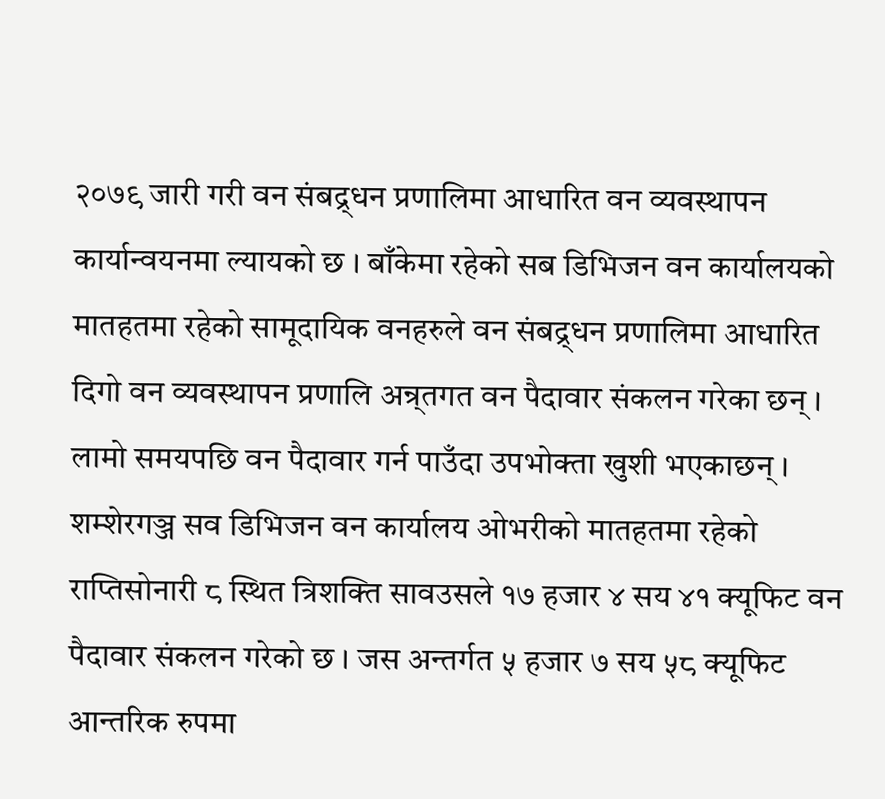२०७९ जारी गरी वन संबद्र्धन प्रणालिमा आधारित वन व्यवस्थापन कार्यान्वयनमा ल्यायको छ । बाँकेमा रहेको सब डिभिजन वन कार्यालयको मातहतमा रहेको सामूदायिक वनहरुले वन संबद्र्धन प्रणालिमा आधारित दिगो वन व्यवस्थापन प्रणालि अन्र्तगत वन पैदावार संकलन गरेका छन् ।
लामो समयपछि वन पैदावार गर्न पाउँदा उपभोक्ता खुशी भएकाछन् । शम्शेरगञ्ज सव डिभिजन वन कार्यालय ओभरीको मातहतमा रहेको राप्तिसोनारी ८ स्थित त्रिशक्ति सावउसले १७ हजार ४ सय ४१ क्यूफिट वन पैदावार संकलन गरेको छ । जस अन्तर्गत ५ हजार ७ सय ५८ क्यूफिट आन्तरिक रुपमा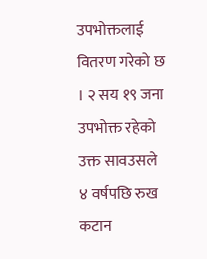उपभोक्तलाई वितरण गरेको छ । २ सय १९ जना उपभोक्त रहेको उक्त सावउसले ४ वर्षपछि रुख कटान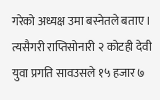गरेको अध्यक्ष उमा बस्नेतले बताए ।
त्यसैगरी राप्तिसोनारी २ कोटही देवी युवा प्रगति सावउसले १५ हजार ७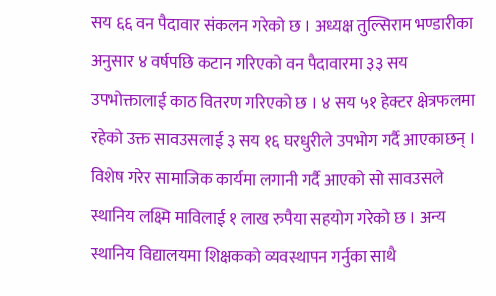सय ६६ वन पैदावार संकलन गरेको छ । अध्यक्ष तुल्सिराम भण्डारीका अनुसार ४ वर्षपछि कटान गरिएको वन पैदावारमा ३३ सय उपभोक्तालाई काठ वितरण गरिएको छ । ४ सय ५१ हेक्टर क्षेत्रफलमा रहेको उक्त सावउसलाई ३ सय १६ घरधुरीले उपभोग गर्दै आएकाछन् । विशेष गरेर सामाजिक कार्यमा लगानी गर्दै आएको सो सावउसले स्थानिय लक्ष्मि माविलाई १ लाख रुपैया सहयोग गरेको छ । अन्य स्थानिय विद्यालयमा शिक्षकको व्यवस्थापन गर्नुका साथै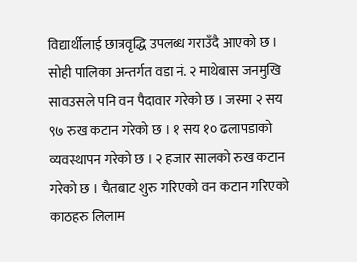विद्यार्थीलाई छात्रवृद्धि उपलब्ध गराउँदै आएको छ ।
सोही पालिका अन्तर्गत वडा नं. २ माथेबास जनमुखि सावउसले पनि वन पैदावार गरेको छ । जस्मा २ सय ९७ रुख कटान गरेको छ । १ सय १० ढलापडाको व्यवस्थापन गरेको छ । २ हजार सालको रुख कटान गरेको छ । चैतबाट शुरु गरिएको वन कटान गरिएको काठहरु लिलाम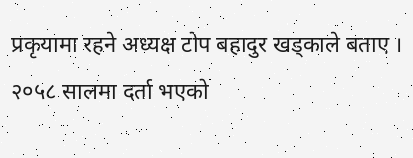प्रकृयामा रहने अध्यक्ष टोप बहादुर खड्काले बताए ।
२०५८ सालमा दर्ता भएको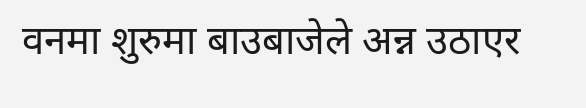वनमा शुरुमा बाउबाजेले अन्न उठाएर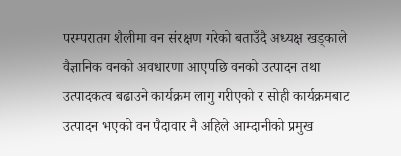परम्परातग शैलीमा वन संरक्षण गरेको बताउँदै अध्यक्ष खड्काले वैज्ञानिक वनको अवधारणा आएपछि वनको उत्पादन तथा उत्पादकत्व बढाउने कार्यक्रम लागु गरीएको र सोही कार्यक्रमबाट उत्पादन भएको वन पैदावार नै अहिले आम्दानीको प्रमुख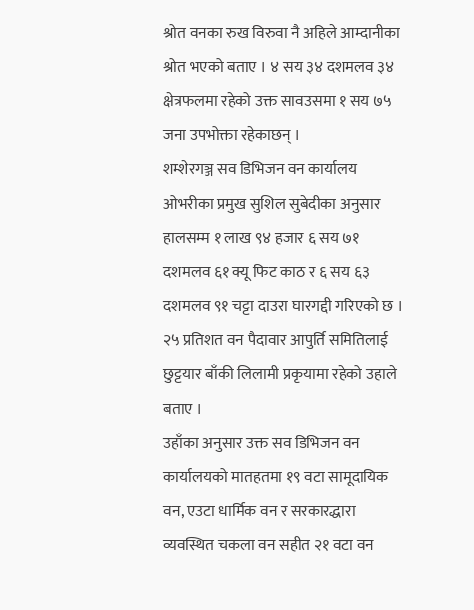श्रोत वनका रुख विरुवा नै अहिले आम्दानीका श्रोत भएको बताए । ४ सय ३४ दशमलव ३४ क्षेत्रफलमा रहेको उक्त सावउसमा १ सय ७५ जना उपभोक्ता रहेकाछन् ।
शम्शेरगञ्ज सव डिभिजन वन कार्यालय ओभरीका प्रमुख सुशिल सुबेदीका अनुसार हालसम्म १ लाख ९४ हजार ६ सय ७१ दशमलव ६१ क्यू फिट काठ र ६ सय ६३ दशमलव ९१ चट्टा दाउरा घारगद्दी गरिएको छ । २५ प्रतिशत वन पैदावार आपुर्ति समितिलाई छुट्टयार बाँकी लिलामी प्रकृयामा रहेको उहाले बताए ।
उहाँका अनुसार उक्त सव डिभिजन वन कार्यालयको मातहतमा १९ वटा सामूदायिक वन, एउटा धार्मिक वन र सरकारद्धारा व्यवस्थित चकला वन सहीत २१ वटा वन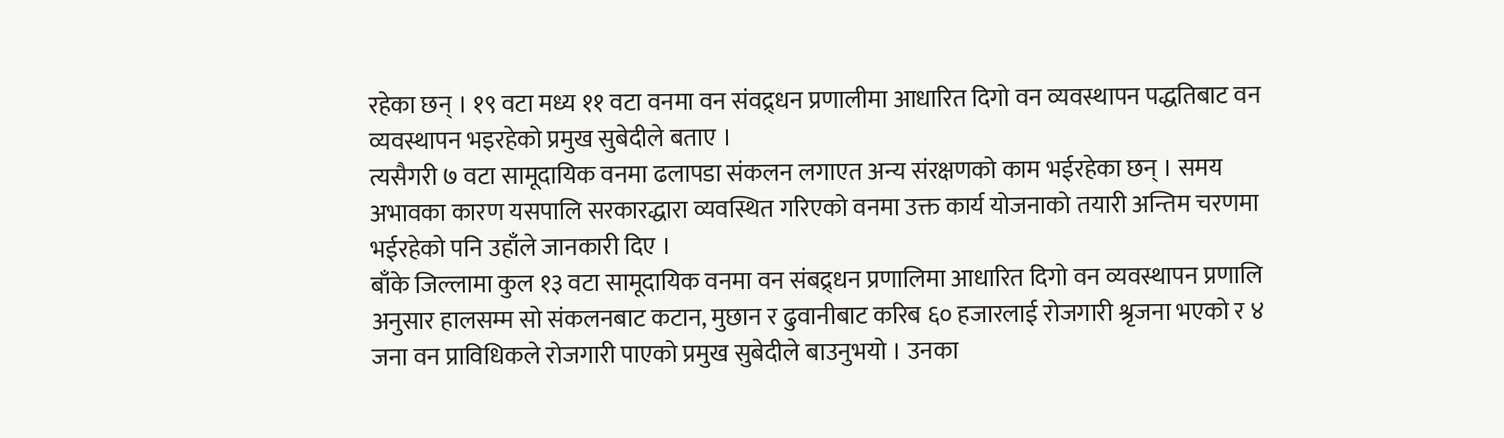रहेका छन् । १९ वटा मध्य ११ वटा वनमा वन संवद्र्धन प्रणालीमा आधारित दिगो वन व्यवस्थापन पद्धतिबाट वन व्यवस्थापन भइरहेको प्रमुख सुबेदीले बताए ।
त्यसैगरी ७ वटा सामूदायिक वनमा ढलापडा संकलन लगाएत अन्य संरक्षणको काम भईरहेका छन् । समय अभावका कारण यसपालि सरकारद्धारा व्यवस्थित गरिएको वनमा उक्त कार्य योजनाको तयारी अन्तिम चरणमा भईरहेको पनि उहाँले जानकारी दिए ।
बाँके जिल्लामा कुल १३ वटा सामूदायिक वनमा वन संबद्र्धन प्रणालिमा आधारित दिगो वन व्यवस्थापन प्रणालि अनुसार हालसम्म सो संकलनबाट कटान, मुछान र ढुवानीबाट करिब ६० हजारलाई रोजगारी श्रृजना भएको र ४ जना वन प्राविधिकले रोजगारी पाएको प्रमुख सुबेदीले बाउनुभयो । उनका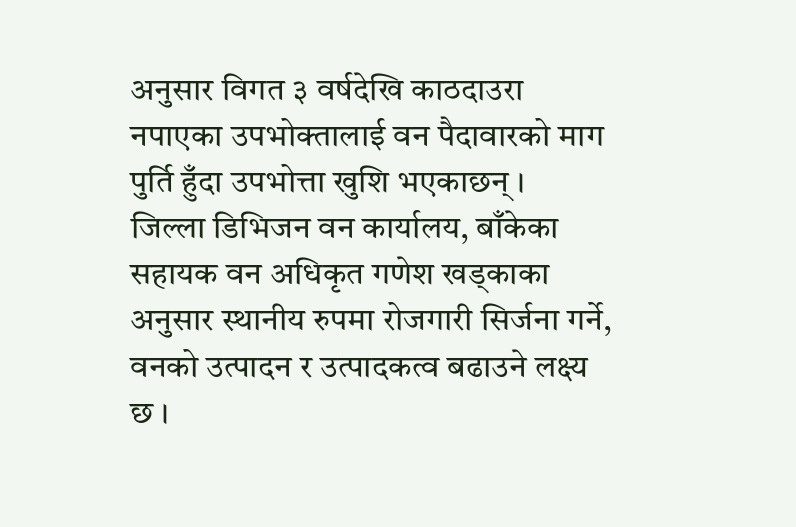अनुसार विगत ३ वर्षदेखि काठदाउरा नपाएका उपभोक्तालाई वन पैदावारको माग पुर्ति हुँदा उपभोत्ता खुशि भएकाछन् ।
जिल्ला डिभिजन वन कार्यालय, बाँकेका सहायक वन अधिकृत गणेश खड्काका अनुसार स्थानीय रुपमा रोजगारी सिर्जना गर्ने, वनको उत्पादन र उत्पादकत्व बढाउने लक्ष्य छ ।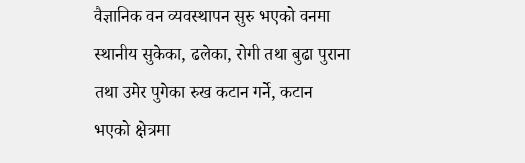वैज्ञानिक वन व्यवस्थापन सुरु भएको वनमा स्थानीय सुकेका, ढलेका, रोगी तथा बुढा पुराना तथा उमेर पुगेका रुख कटान गर्ने, कटान भएको क्षेत्रमा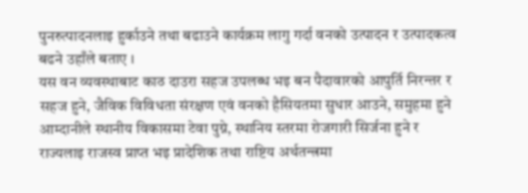पुनरुत्पादनलाइ हुर्काउने तथा बढाउने कार्यक्रम लागु गर्दा वनको उत्पादन र उत्पादकत्व बढने उहाँले बताए ।
यस वन व्यवस्थाबाट काठ दाउरा सहज उपलब्ध भइ बन पैदावारको आपुर्ति निरन्तर र सहज हुने, जैविक विविधता संरक्षण एवं वनको हैसियतमा सुधार आउने, समुहमा हुने आम्दानीले स्थानीय विकासमा टेवा पुग्ने, स्थानिय स्तरमा रोजगारी सिर्जना हुने र राज्यलाइ राजस्व प्राप्त भइ प्रादेशिक तथा राष्टिय अर्थतन्त्रमा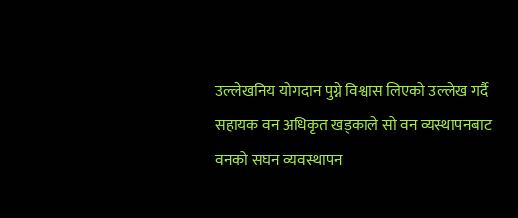उल्लेखनिय योगदान पुग्ने विश्वास लिएको उल्लेख गर्दै सहायक वन अधिकृत खड्काले सो वन व्यस्थापनबाट वनको सघन व्यवस्थापन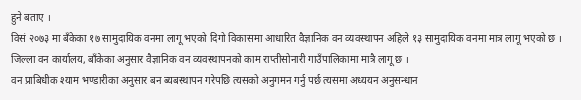हुने बताए ।
विसं २०७३ मा बँकेका १७ सामुदायिक वनमा लागू भएको दिगो विकासमा आधारित वैज्ञानिक वन व्यवस्थापन अहिले १३ सामुदायिक वनमा मात्र लागू भएको छ । जिल्ला वन कार्यालय, बाँकेका अनुसार वैज्ञानिक वन व्यवस्थापनको काम राप्तीसोनारी गाउँपालिकामा मात्रै लागू छ ।
वन प्राबिधीक श्याम भण्डारीका अनुसार बन ब्यबस्थापन गरेपछि त्यसको अनुगमन गर्नु पर्छ त्यसमा अध्ययन अनुसन्धान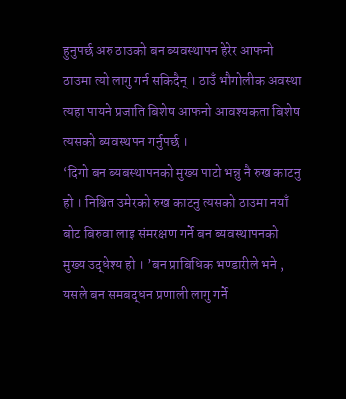हुनुपर्छ अरु ठाउको बन ब्यवस्थापन हेरेर आफनो ठाउमा त्यो लागु गर्न सकिदैन् । ठाउँ भौगोलीक अवस्था त्यहा पायने प्रजाति बिशेष आफनो आवश्यकता बिशेष त्यसको ब्यवस्थपन गर्नुपर्छ ।
‘दिगो बन ब्यबस्थापनको मुख्य पाटो भन्नु नै रुख काटनु हो । निश्चित उमेरको रुख काटनु त्यसको ठाउमा नयाँ बोट बिरुवा लाइ संमरक्षण गर्ने बन ब्यवस्थापनको मुख्य उद्धेश्य हो । ’बन प्राबिधिक भण्डारीले भने , यसले बन समबद्धन प्रणाली लागु गर्ने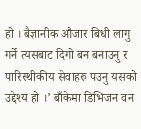हो । बैज्ञानीक औजार बिधी लागु गर्ने त्यसबाट दिगो बन बनाउनु र पारिस्थीकीय सेवाहरु पउनु यसको उद्देश्य हो ।’ बाँकेमा डिभिजन वन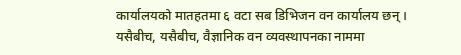कार्यालयको मातहतमा ६ वटा सब डिभिजन वन कार्यालय छन् ।
यसैबीच, यसैबीच, वैज्ञानिक वन व्यवस्थापनका नाममा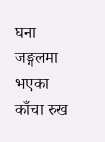घना जङ्गलमा भएका काँचा रुख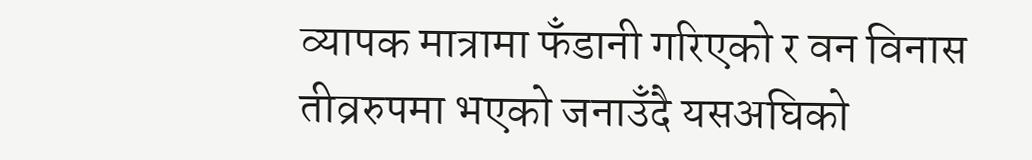व्यापक मात्रामा फँडानी गरिएको र वन विनास तीव्ररुपमा भएको जनाउँदै यसअघिको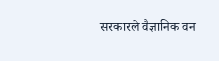सरकारले वैज्ञानिक वन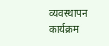व्यवस्थापन कार्यक्रम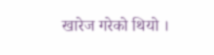खारेज गरेको थियो ।